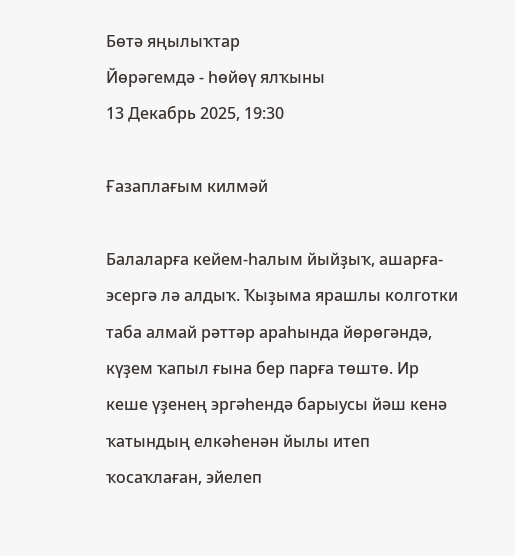Бөтә яңылыҡтар
Йөрәгемдә - һөйөү ялҡыны
13 Декабрь 2025, 19:30

Ғазаплағым килмәй

Балаларға кейем-һалым йыйҙыҡ, ашарға-эсергә лә алдыҡ. Ҡыҙыма ярашлы колготки таба алмай рәттәр араһында йөрөгәндә, күҙем ҡапыл ғына бер парға төштө. Ир кеше үҙенең эргәһендә барыусы йәш кенә ҡатындың елкәһенән йылы итеп ҡосаҡлаған, эйелеп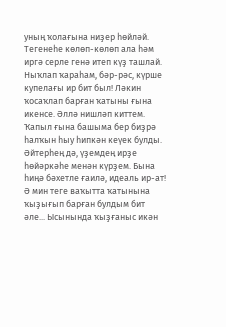уның ҡолағына ниҙер һөйләй. Тегенеһе көлөп-көлөп ала һәм иргә серле генә итеп күҙ ташлай. Ныҡлап ҡараһам, бәр-рәс, күрше купелағы ир бит был! Ләкин ҡосаҡлап барған ҡатыны ғына икенсе. Әллә нишләп киттем. Ҡапыл ғына башыма бер биҙрә һалҡын һыу һипкән кеүек булды. Әйтерһең дә, үҙемдең ирҙе һөйәркәһе менән күрҙем. Бына һиңә бәхетле ғаилә, идеаль ир-ат! Ә мин теге ваҡытта ҡатынына ҡыҙығып барған булдым бит әле... Ысынында ҡыҙғаныс икән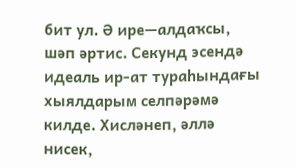бит ул. Ә ире—алдаҡсы, шәп әртис. Секунд эсендә идеаль ир-ат тураһындағы хыялдарым селпәрәмә килде. Хисләнеп, әллә нисек,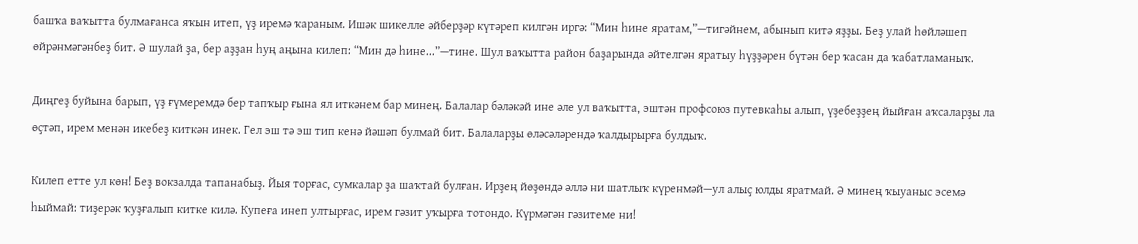башҡа ваҡытта булмағанса яҡын итеп, үҙ иремә ҡараным. Ишәк шикелле әйберҙәр күтәреп килгән иргә: “Мин һине яратам,”—тигәйнем, абынып китә яҙҙы. Беҙ улай һөйләшеп өйрәнмәгәнбеҙ бит. Ә шулай ҙа, бер аҙҙан һуң аңына килеп: “Мин дә һине...”—тине. Шул ваҡытта район баҙарында әйтелгән яратыу һүҙҙәрен бүтән бер ҡасан да ҡабатламаныҡ.

Диңгеҙ буйына барып, үҙ ғүмеремдә бер тапҡыр ғына ял иткәнем бар минең. Балалар бәләкәй ине әле ул ваҡытта, эштән профсоюз путевкаһы алып, үҙебеҙҙең йыйған аҡсаларҙы ла өҫтәп, ирем менән икебеҙ киткән инек. Гел эш тә эш тип кенә йәшәп булмай бит. Балаларҙы өләсәләрендә ҡалдырырға булдыҡ.

Килеп етте ул көн! Беҙ вокзалда тапанабыҙ. Йыя торғас, сумкалар ҙа шаҡтай булған. Ирҙең йөҙөндә әллә ни шатлыҡ күренмәй—ул алыҫ юлды яратмай. Ә минең ҡыуаныс эсемә һыймай: тиҙерәк ҡуҙғалып китке килә. Купеға инеп ултырғас, ирем гәзит уҡырға тотондо. Күрмәгән гәзитеме ни!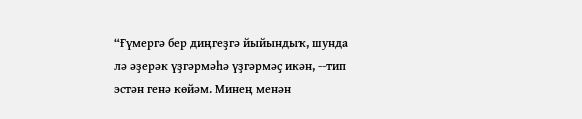“Ғүмергә бер диңгеҙгә йыйындыҡ, шунда лә әҙерәк үҙгәрмәһә үҙгәрмәҫ икән, --тип эстән генә көйәм. Минең менән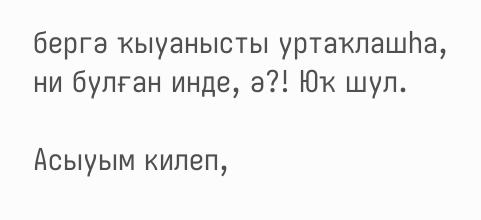бергә ҡыуанысты уртаҡлашһа, ни булған инде, ә?! Юҡ шул.

Асыуым килеп,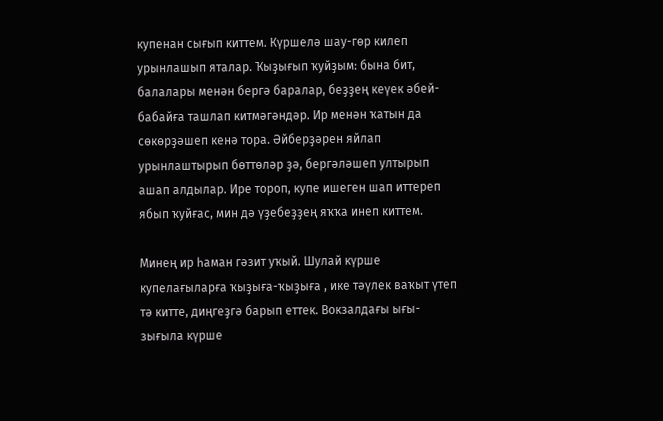купенан сығып киттем. Күршелә шау-гөр килеп урынлашып яталар. Ҡыҙығып ҡуйҙым: бына бит, балалары менән бергә баралар, беҙҙең кеүек әбей-бабайға ташлап китмәгәндәр. Ир менән ҡатын да сөкөрҙәшеп кенә тора. Әйберҙәрен яйлап урынлаштырып бөттөләр ҙә, бергәләшеп ултырып ашап алдылар. Ире тороп, купе ишеген шап иттереп ябып ҡуйғас, мин дә үҙебеҙҙең яҡҡа инеп киттем.

Минең ир һаман гәзит уҡый. Шулай күрше купелағыларға ҡыҙыға-ҡыҙыға , ике тәүлек ваҡыт үтеп тә китте, диңгеҙгә барып еттек. Вокзалдағы ығы-зығыла күрше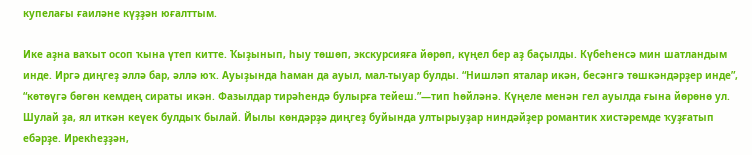купелағы ғаиләне күҙҙән юғалттым.

Ике аҙна ваҡыт осоп ҡына үтеп китте. Ҡыҙынып, һыу төшөп, экскурсияға йөрөп, күңел бер аҙ баҫылды. Күбеһенсә мин шатландым инде. Иргә диңгеҙ әллә бар, әллә юҡ. Ауыҙында һаман да ауыл, мал-тыуар булды. “Нишләп яталар икән, бесәнгә төшкәндәрҙер инде”, “көтөүгә бөгөн кемдең сираты икән. Фазылдар тирәһендә булырға тейеш.”—тип һөйләнә. Күңеле менән гел ауылда ғына йөрөнө ул. Шулай ҙа, ял иткән кеүек булдыҡ былай. Йылы көндәрҙә диңгеҙ буйында ултырыуҙар ниндәйҙер романтик хистәремде ҡуҙғатып ебәрҙе. Ирекһеҙҙән,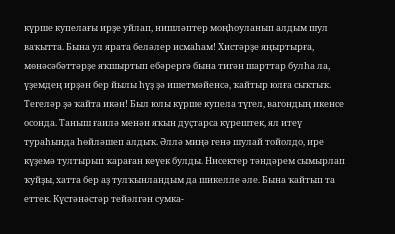күрше купелағы ирҙе уйлап, нишләптер моңһоуланып алдым шул ваҡытта. Бына ул ярата беләлер исмаһам! Хистәрҙе яңыртырға, мөнәсәбәттәрҙе яҡшыртып ебәрергә бына тигән шарттар булһа ла, үҙемдең ирҙән бер йылы һүҙ ҙә ишетмәйенсә, ҡайтыр юлға сыҡтыҡ. Тегеләр ҙә ҡайта икән! Был юлы күрше купела түгел, вагондың икенсе осонда. Таныш ғаилә менән яҡын дуҫтарса күрештек, ял итеү тураһында һөйләшеп алдыҡ. Әллә миңә генә шулай тойолдо, ире күҙемә тултырып ҡараған кеүек булды. Нисектер тәндәрем сымырлап ҡуйҙы, хатта бер аҙ тулҡынландым да шикелле әле. Бына ҡайтып та еттек. Күстәнәстәр тейәлгән сумка-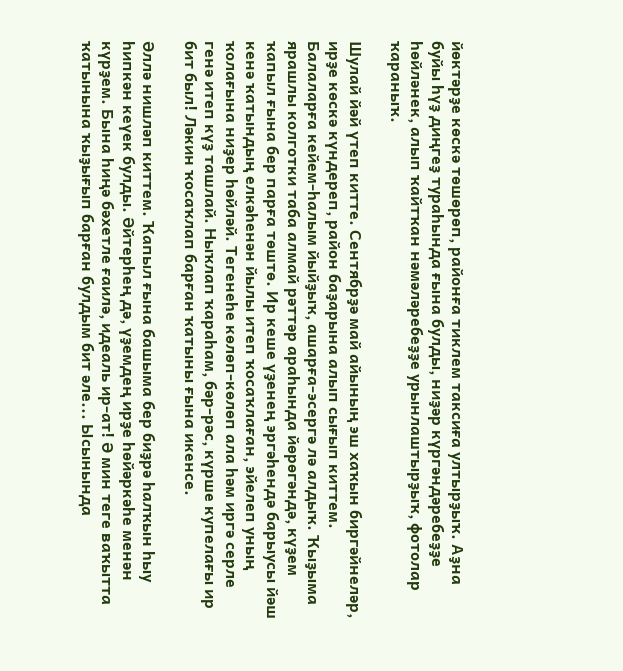йөктәрҙе көскә төшөрөп, районға тиклем таксиға ултырҙыҡ. Аҙна буйы һүҙ диңгеҙ тураһында ғына булды, ниҙәр күргәндәребеҙҙе һөйләнек, алып ҡайтҡан нәмәләребеҙҙе урынлаштырҙыҡ, фотолар ҡараныҡ.

Шулай йәй үтеп китте. Сентябрҙә май айының эш хаҡын биргәйнеләр, ирҙе көскә күндереп, район баҙарына алып сығып киттем. Балаларға кейем-һалым йыйҙыҡ, ашарға-эсергә лә алдыҡ. Ҡыҙыма ярашлы колготки таба алмай рәттәр араһында йөрөгәндә, күҙем ҡапыл ғына бер парға төштө. Ир кеше үҙенең эргәһендә барыусы йәш кенә ҡатындың елкәһенән йылы итеп ҡосаҡлаған, эйелеп уның ҡолағына ниҙер һөйләй. Тегенеһе көлөп-көлөп ала һәм иргә серле генә итеп күҙ ташлай. Ныҡлап ҡараһам, бәр-рәс, күрше купелағы ир бит был! Ләкин ҡосаҡлап барған ҡатыны ғына икенсе.

Әллә нишләп киттем. Ҡапыл ғына башыма бер биҙрә һалҡын һыу һипкән кеүек булды. Әйтерһең дә, үҙемдең ирҙе һөйәркәһе менән күрҙем. Бына һиңә бәхетле ғаилә, идеаль ир-ат! Ә мин теге ваҡытта ҡатынына ҡыҙығып барған булдым бит әле... Ысынында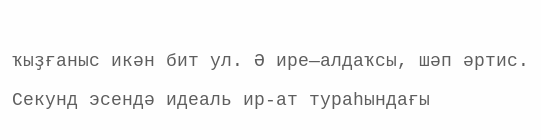ҡыҙғаныс икән бит ул. Ә ире—алдаҡсы, шәп әртис.

Секунд эсендә идеаль ир-ат тураһындағы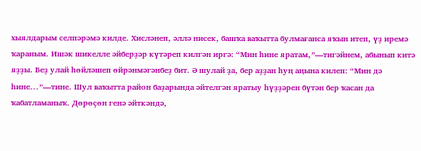хыялдарым селпәрәмә килде. Хисләнеп, әллә нисек, башҡа ваҡытта булмағанса яҡын итеп, үҙ иремә ҡараным. Ишәк шикелле әйберҙәр күтәреп килгән иргә: “Мин һине яратам,”—тигәйнем, абынып китә яҙҙы. Беҙ улай һөйләшеп өйрәнмәгәнбеҙ бит. Ә шулай ҙа, бер аҙҙан һуң аңына килеп: “Мин дә һине...”—тине. Шул ваҡытта район баҙарында әйтелгән яратыу һүҙҙәрен бүтән бер ҡасан да ҡабатламаныҡ. Дөрөҫөн генә әйткәндә,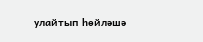улайтып һөйләшә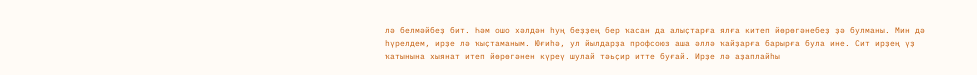лә белмәйбеҙ бит. Һәм ошо хәлдән һуң беҙҙең бер ҡасан да алыҫтарға ялға китеп йөрөгәнебеҙ ҙә булманы. Мин дә һүрелдем, ирҙе лә ҡыҫтаманым. Юғиһә, ул йылдарҙа профсоюз аша әллә ҡайҙарға барырға була ине. Сит ирҙең үҙ ҡатынына хыянат итеп йөрөгәнен күреү шулай тәьҫир итте буғай. Ирҙе лә аҙаплайһы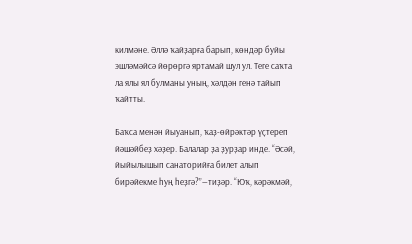килмәне. Әллә ҡайҙарға барып, көндәр буйы эшләмәйсә йөрөргә яртамай шул ул. Теге саҡта ла ялы ял булманы уның, хәлдән генә тайып ҡайтты.

Баҡса менән йыуанып, ҡаҙ-өйрәктәр үҫтереп йәшәйбеҙ хәҙер. Балалар ҙа ҙурҙар инде. “Әсәй, йыйылышып санаторийға билет алып бирәйекме һуң һеҙгә?”—тиҙәр. “Юҡ, кәрәкмәй,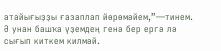атайығыҙҙы ғазаплап йөрөмәйем,”—тинем. Ә унан башҡа үҙемдең генә бер ергә лә сығып киткем килмәй.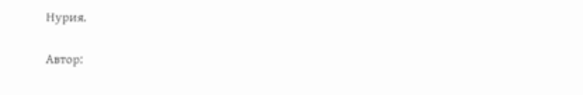Нурия.


Автор: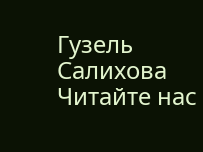Гузель Салихова
Читайте нас